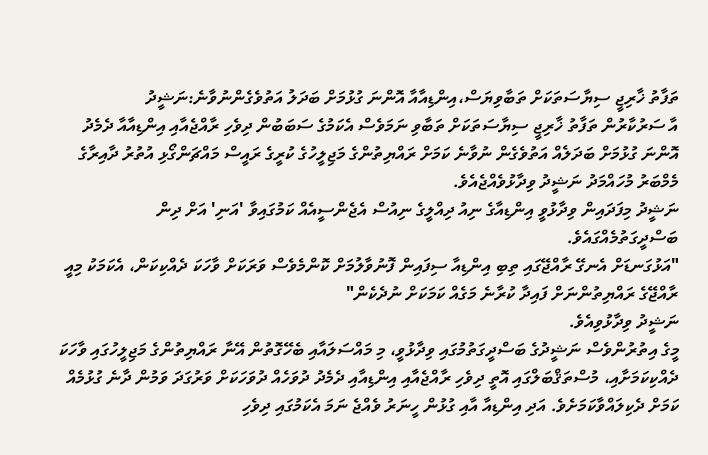ތަފާތު ޚާރިޖީ ސިޔާސަތަކަށް ތަބާވިޔަސް،އިންޑިއާއާ އޮންނަ ގުޅުމަށް ބަދަލު އަތުވެގެންނުވާނެ:ނަޝީދު
އާ ސަރުކާރުން ތަފާތު ޚާރިޖީ ސިޔާސަތަކަށް ތަބާވި ނަމަވެސް އެކަމުގެ ސަބަބުން ދިވެހި ރާއްޖެއާއި އިންޑިއާއާ ދެމެދު އޮންނަ ގުޅުމަށް ބަދަލެއް އަތުވެގެން ނުވާނެ ކަމަށް ރައްޔިތުންގެ މަޖިލީހުގެ ކުރީގެ ރައީސް މައްޗަންގޯޅި އުތުރު ދާއިރާގެ މެމްބަރު މުހައްމަދު ނަޝީދު ވިދާޅުވެއްޖެއެވެ.
ނަޝީދު މިފަދައިން ވިދާޅުވީ އިންޑިއާގެ ނިއު ދިއްލީގެ ނިއުސް އެޖެންސީއެއް ކަމުގައިވާ 'އަނި' އަށް ދިން ބަސްދީގަތުމެއްގައެވެ.
"އަޅުގަނޑަށް އެނގޭ ރާއްޖޭގައި ތިބި އިންޑިއާ ސިފައިން ފޮނުވާލުމަށް ކޮންމެވެސް ވަރަކަށް ވާހަކަ ދެއްކިކަން، އެކަމަކު މިއީ ރާއްޖޭގެ ރައްޔިތުންނަށް ފައިދާ ކުރާނެ މަގެއް ކަމަކަށް ނުދެކެން"
ނަޝީދު ވިދާޅުވިއެވެ.
މީގެ އިތުރުންވެސް ނަޝީދުގެ ބަސްދީގަތުމުގައި ވިދާޅުވީ، މި މައްސަލައާއި ބެހޭގޮތުން އޭނާ ރައްޔިތުންގެ މަޖިލީހުގައި ވާހަކަ ދެއްކިކަމަށާއި، މުސްތަޤްބަލްގައި އޮތީ ދިވެހި ރާއްޖެއާއި އިންޑިއާއި ދެމެދު ދުވަހެއް ދުވަހަކަށް ވަރުގަދަ ވަމުން ދާނެ ގުޅުމެއް ކަމަށް ދެކިލައްވާކަމަށެވެ. އަދި އިންޑިއާ އާއި ގުޅުން ހީނަރު ވެއްޖެ ނަމަ އެކަމުގައި ދިވެހި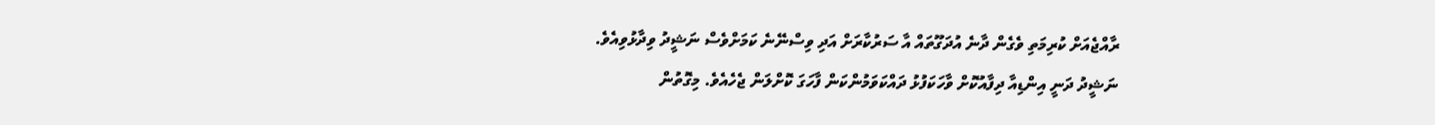ރާއްޖެއަށް ކުރިމަތި ވެގެން ދާނެ އުދަގޫތައް އާ ސަރުކާރަށް އަދި ވިސްނޭނެ ކަމަށްވެސް ނަޝީދު ވިދާޅުވިއެވެ.
ނަޝީދު ދަނީ އިންޑިއާ ދިފާއުކޮށް ވާހަކަފުޅު ދައްކަވަމުންކަން ފާހަގަ ކޮށްލަން ޖެހެއެވެ. މިގޮތުން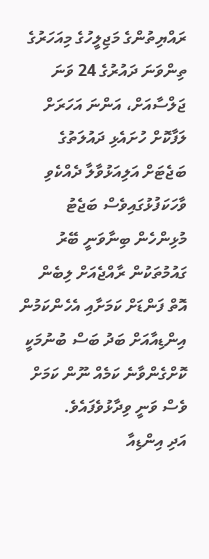ރައްޔިތުންގެ މަޖިލީހުގެ މިއަހަރުގެ ތިންވަނަ ދައުރުގެ 24 ވަނަ ޖަލްސާއަށް، އަންނަ އަހަރަށް ލަފާކޮށް ހުށައެޅި ދައުލަތުގެ ބަޖެޓަށް އަލިއަޅުވާލާ ދެއްކެވި ވާހަކަފުޅުގައިވެސް ބަޖެޓު މުޅިންހެން ބިނާވަނީ ބޭރު ގައުމުތަކުން ރާއްޖެއަށް ލިބެން އޮތް ފަންޑަށް ކަމަށާއި އެހެންކަމުން އިންޑިއާއަށް ބަދު ބަސް ބުނުމަކީ ކޮށްގެންވާނެ ކަމެއް ނޫން ކަމަށް ވެސް ވަނީ ވިދާޅުވެފައެވެ.
އަދި އިންޑިއާ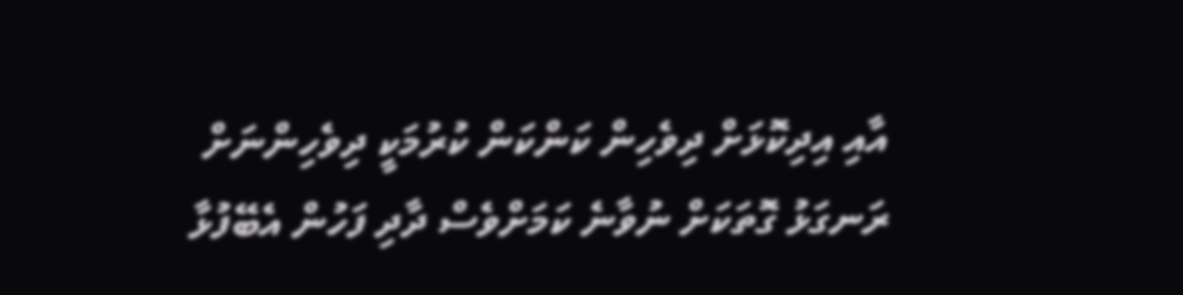އާއި އިދިކޮޅަށް ދިވެހިން ކަންކަން ކުރުމަކީ ދިވެހިންނަށް ރަނގަޅު ގޮތަކަށް ނުވާނެ ކަމަށްވެސް ދާދި ފަހުން އެބޭފުޅާ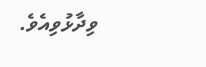ވިދާޅުވިއެވެ.